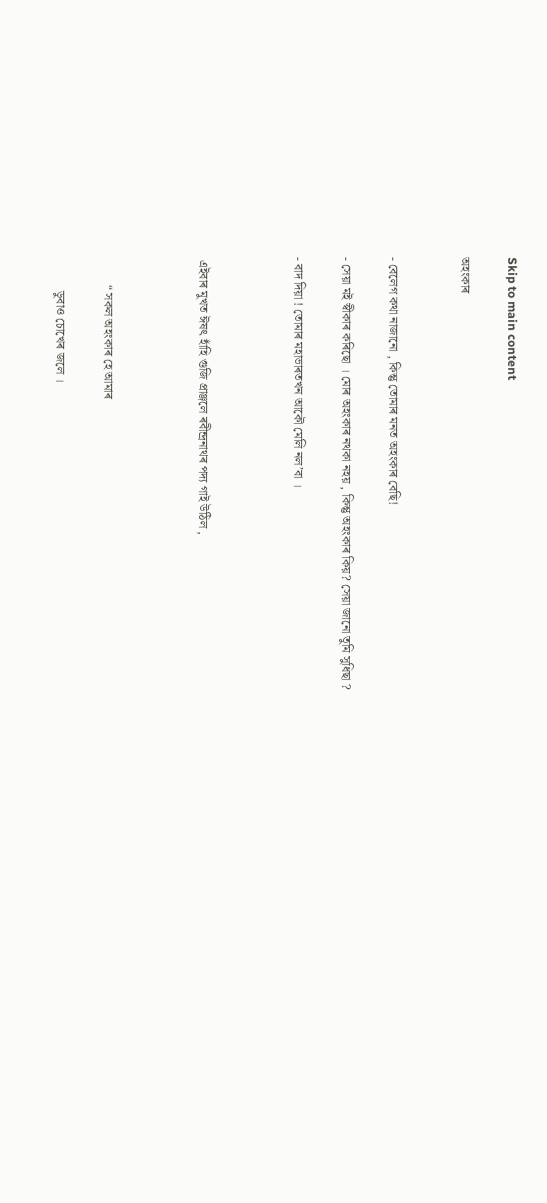Skip to main content

অহংকাৰ


- বেলেগ কথা নাজানো , কিন্তু তোমাৰ মনত অহংকাৰ বেছি!

- সেয়া মই স্বীকাৰ কৰিছো । মোৰ অহংকাৰ নথকা নহয় , কিন্তু অহংকাৰ কিয়? সেয়া জানো তুমি সুধিছা ?

- বাদ দিয়া ! তোমাৰ মহাভাৰতখন আকৌ মেলি নল’বা ।



 এইবাৰ মুখত ঈষৎ হাঁহি গুজি প্রাঞ্জলে ৰবীন্দ্রনাথৰ পদ্য গাই উঠিল ,



         “ সকল অহংকাৰ হে আমাৰ

           ডুবাও চোখেৰ জলে ।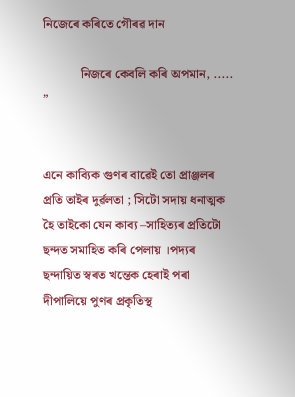নিজেৰে কৰিতে গৌৰৱ দান

            নিজৰে কেবলি কৰি অপমান, ..... ”


এনে কাব্যিক গুণৰ বাৱেই তো প্রাঞ্জলৰ প্রতি তাইৰ দুৰ্ৱলতা ; সিটো সদায় ধনাত্মক হৈ তাইকো যেন কাব্য –সাহিত্যৰ প্রতিটো ছন্দত সমাহিত কৰি পেলায় ।পদ্যৰ ছন্দায়িত স্বৰত খন্তেক হেৰাই পৰা দীপালিয়ে পুণৰ প্রকৃতিস্থ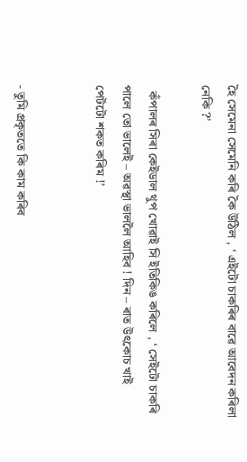হৈ সেমেনা সেমেনি কৰি কৈ উঠিল , ‘ এইটো চাকৰিৰ বাৱে আবেদন কৰিলা নেকি ?’

  কঁপালৰ সিৰা কেইডাল থুপ খোৱাই সি ইতিকিঙ কৰিলে , ‘ সেইটো চাকৰি পালে তো ভালেই – অৱস্থা ভাললৈ আহিব ! দিন – ৰাত উৎকোচ খাই পেটটো শকত কৰিম !’


- তুমি প্রকৃততে কি কাম কৰিব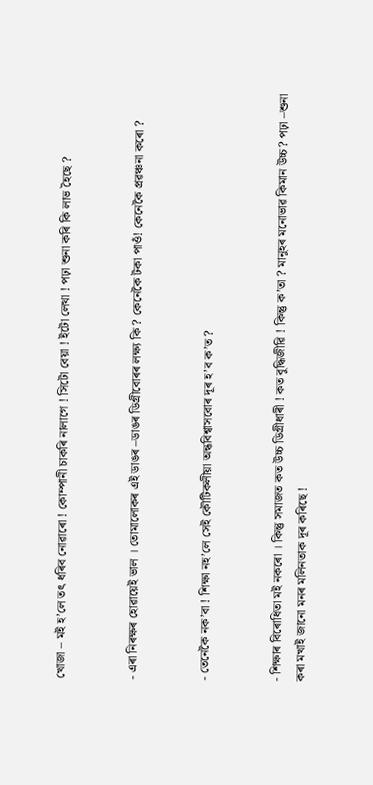খোজা – মই হ’লে তৎ ধৰিব নোৱাৰো ! কোম্পানী চাকৰি নালাগে ! সিটো বেয়া ! ইটো লেথা ! পঢ়া শুনা কৰি কি লাভ হৈছে ?


- এৰা নিৰক্ষৰ হোৱায়েই ভাল । তোমালোকৰ এই ডাঙৰ –ডাঙৰ ডিগ্রীবোৰৰ লক্ষ্য কি ? কেনেকৈ টকা পাওঁ! কেনেকৈ প্রৱঞ্চনা কৰো ?


- তেনেকৈ নক’বা ! শিক্ষা নহ’লে সেই কৌটিকলীয়া অন্ধবিশ্বাসবোৰ দূৰ হ’ব ক’ত ?


- শিক্ষাৰ বিৰোধিতা মই নকৰো । কিন্তু সমাজত কত উচ্চ ডিগ্রীধাৰী ! কত বুদ্ধিজীৱি ! কিন্তু ক’তা ? মানুহৰ মনোভাৱ কিমান উচ্চ? পঢ়া –শুনা কৰা মখাই জানো মনৰ মলিনতাক দূৰ কৰিছে !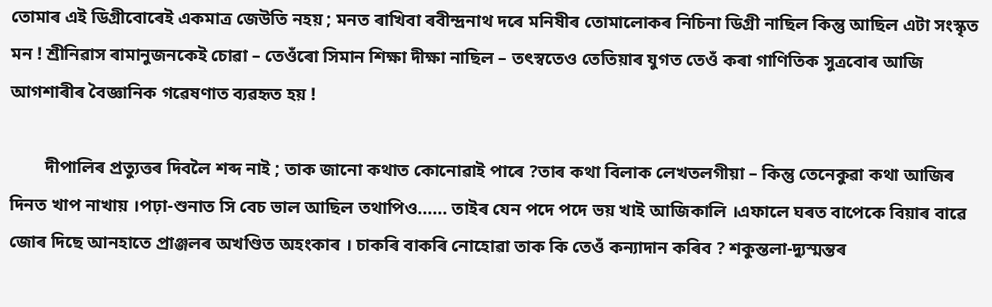তোমাৰ এই ডিগ্রীবোৰেই একমাত্র জেউতি নহয় ; মনত ৰাখিবা ৰবীন্দ্রনাথ দৰে মনিষীৰ তোমালোকৰ নিচিনা ডিগ্রী নাছিল কিন্তু আছিল এটা সংস্কৃত মন ! শ্রীনিৱাস ৰামানুজনকেই চোৱা – তেওঁৰো সিমান শিক্ষা দীক্ষা নাছিল – তৎস্বতেও তেতিয়াৰ যুগত তেওঁ কৰা গাণিতিক সুত্রবোৰ আজি আগশাৰীৰ বৈজ্ঞানিক গৱেষণাত ব্যৱহৃত হয় !

        দীপালিৰ প্রত্যুত্তৰ দিবলৈ শব্দ নাই ; তাক জানো কথাত কোনোৱাই পাৰে ?তাৰ কথা বিলাক লেখতলগীয়া – কিন্তু তেনেকুৱা কথা আজিৰ দিনত খাপ নাখায় ।পঢ়া-শুনাত সি বেচ ভাল আছিল তথাপিও...... তাইৰ যেন পদে পদে ভয় খাই আজিকালি ।এফালে ঘৰত বাপেকে বিয়াৰ বাৱে জোৰ দিছে আনহাতে প্রাঞ্জলৰ অখণ্ডিত অহংকাৰ । চাকৰি বাকৰি নোহোৱা তাক কি তেওঁ কন্যাদান কৰিব ? শকুন্তলা-দ্যুস্মন্তৰ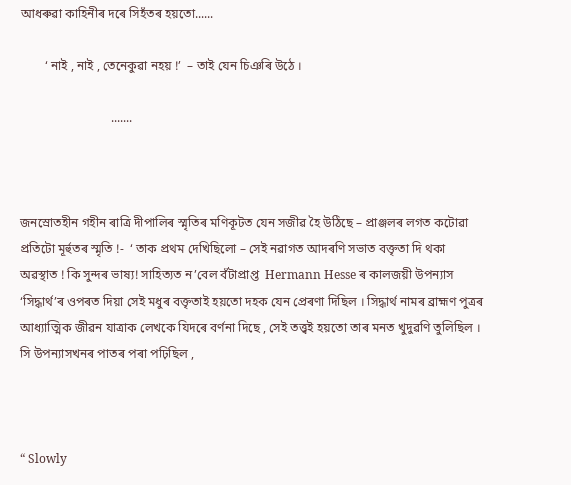আধৰুৱা কাহিনীৰ দৰে সিহঁতৰ হয়তো......

        ‘ নাই , নাই , তেনেকুৱা নহয় !’  – তাই যেন চিঞৰি উঠে ।

                             .......



জনস্রোতহীন গহীন ৰাত্রি দীপালিৰ স্মৃতিৰ মণিকূটত যেন সজীৱ হৈ উঠিছে – প্রাঞ্জলৰ লগত কটোৱা প্রতিটো মূৰ্হুতৰ স্মৃতি !-  ‘ তাক প্রথম দেখিছিলো – সেই নৱাগত আদৰণি সভাত বক্তৃতা দি থকা অৱস্থাত ! কি সুন্দৰ ভাষ্য! সাহিত্যত ন’বেল বঁটাপ্রাপ্ত  Hermann Hesse ৰ কালজয়ী উপন্যাস ‘সিদ্ধাৰ্থ’ৰ ওপৰত দিয়া সেই মধুৰ বক্তৃতাই হয়তো দহক যেন প্রেৰণা দিছিল । সিদ্ধাৰ্থ নামৰ ব্রাহ্মণ পুত্রৰ আধ্যাত্মিক জীৱন যাত্রাক লেখকে যিদৰে বৰ্ণনা দিছে , সেই তত্ত্বই হয়তো তাৰ মনত খুদুৱণি তুলিছিল । সি উপন্যাসখনৰ পাতৰ পৰা পঢ়িছিল ,



“ Slowly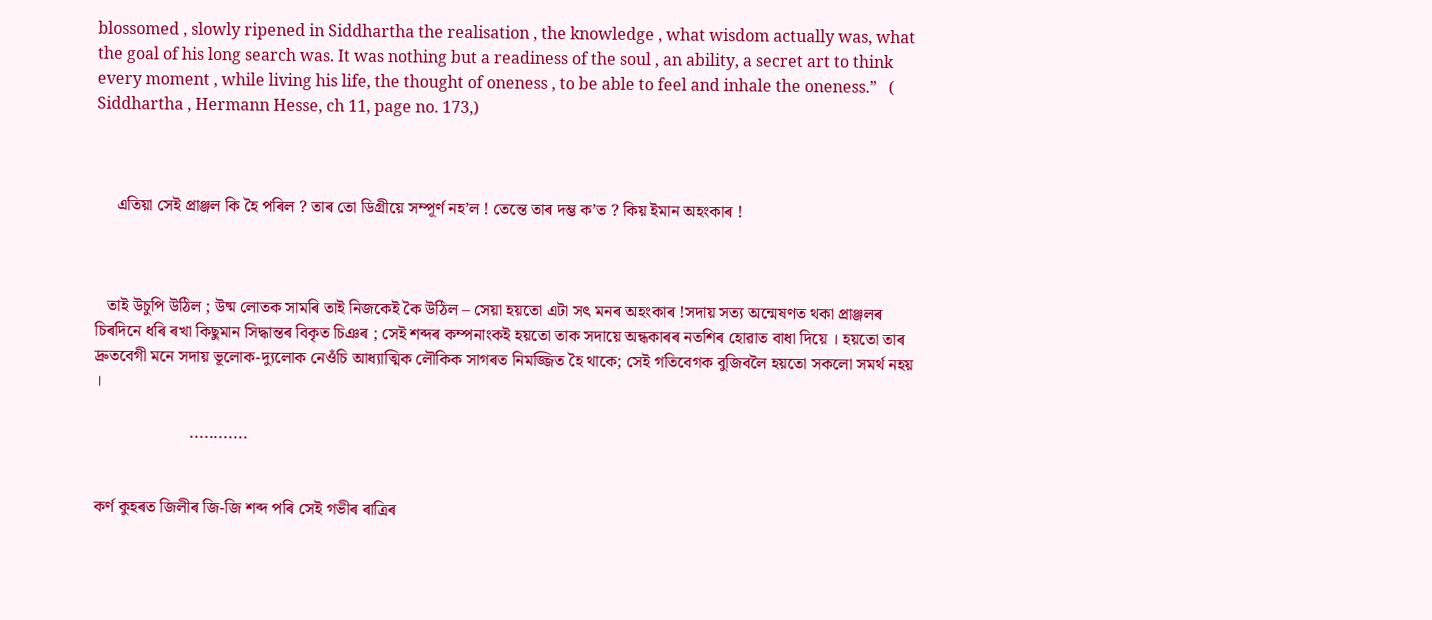blossomed , slowly ripened in Siddhartha the realisation , the knowledge , what wisdom actually was, what the goal of his long search was. It was nothing but a readiness of the soul , an ability, a secret art to think every moment , while living his life, the thought of oneness , to be able to feel and inhale the oneness.”   ( Siddhartha , Hermann Hesse, ch 11, page no. 173,)



     এতিয়া সেই প্রাঞ্জল কি হৈ পৰিল ? তাৰ তো ডিগ্রীয়ে সম্পূৰ্ণ নহ’ল ! তেন্তে তাৰ দম্ভ ক’ত ? কিয় ইমান অহংকাৰ !



   তাই উচুপি উঠিল ; উষ্ম লোতক সামৰি তাই নিজকেই কৈ উঠিল – সেয়া হয়তো এটা সৎ মনৰ অহংকাৰ !সদায় সত্য অন্মেষণত থকা প্রাঞ্জলৰ চিৰদিনে ধৰি ৰখা কিছুমান সিদ্ধান্তৰ বিকৃত চিঞৰ ; সেই শব্দৰ কম্পনাংকই হয়তো তাক সদায়ে অন্ধকাৰৰ নতশিৰ হোৱাত বাধা দিয়ে । হয়তো তাৰ দ্রুতবেগী মনে সদায় ভূলোক-দ্যুলোক নেওঁচি আধ্যাত্মিক লৌকিক সাগৰত নিমজ্জিত হৈ থাকে; সেই গতিবেগক বুজিবলৈ হয়তো সকলো সমৰ্থ নহয় ।

                       ............


কৰ্ণ কুহৰত জিলীৰ জি-জি শব্দ পৰি সেই গভীৰ ৰাত্রিৰ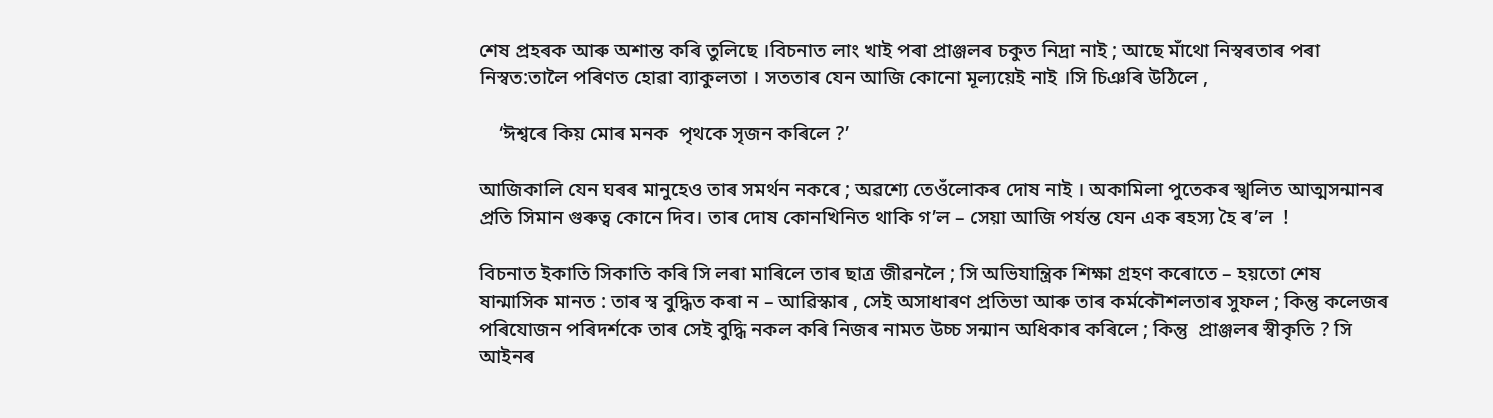শেষ প্রহৰক আৰু অশান্ত কৰি তুলিছে ।বিচনাত লাং খাই পৰা প্রাঞ্জলৰ চকুত নিদ্রা নাই ; আছে মাঁথো নিস্বৰতাৰ পৰা নিস্বত:তালৈ পৰিণত হোৱা ব্যাকুলতা । সততাৰ যেন আজি কোনো মূল্যয়েই নাই ।সি চিঞৰি উঠিলে ,

    ‘ঈশ্বৰে কিয় মোৰ মনক  পৃথকে সৃজন কৰিলে ?’

আজিকালি যেন ঘৰৰ মানুহেও তাৰ সমৰ্থন নকৰে ; অৱশ্যে তেওঁলোকৰ দোষ নাই । অকামিলা পুতেকৰ স্খলিত আত্মসন্মানৰ প্রতি সিমান গুৰুত্ব কোনে দিব। তাৰ দোষ কোনখিনিত থাকি গ’ল – সেয়া আজি পৰ্যন্ত যেন এক ৰহস্য হৈ ৰ’ল  !

বিচনাত ইকাতি সিকাতি কৰি সি লৰা মাৰিলে তাৰ ছাত্র জীৱনলৈ ; সি অভিযান্ত্রিক শিক্ষা গ্রহণ কৰোতে – হয়তো শেষ ষান্মাসিক মানত : তাৰ স্ব বুদ্ধিত কৰা ন – আৱিস্কাৰ , সেই অসাধাৰণ প্রতিভা আৰু তাৰ কৰ্মকৌশলতাৰ সুফল ; কিন্তু কলেজৰ পৰিযোজন পৰিদৰ্শকে তাৰ সেই বুদ্ধি নকল কৰি নিজৰ নামত উচ্চ সন্মান অধিকাৰ কৰিলে ; কিন্তু  প্রাঞ্জলৰ স্বীকৃতি ? সি আইনৰ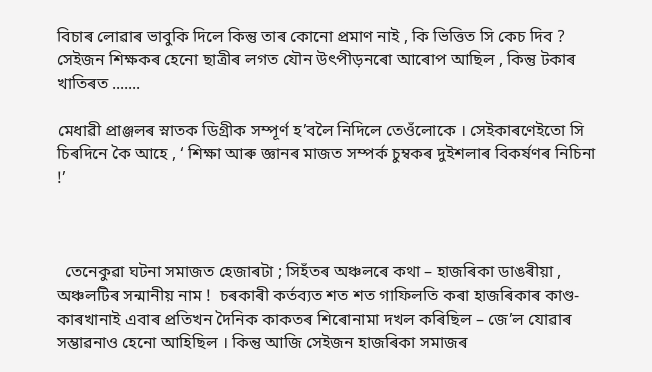বিচাৰ লোৱাৰ ভাবুকি দিলে কিন্তু তাৰ কোনো প্রমাণ নাই , কি ভিত্তিত সি কেচ দিব ? সেইজন শিক্ষকৰ হেনো ছাত্রীৰ লগত যৌন উৎপীড়নৰো আৰোপ আছিল , কিন্তু টকাৰ খাতিৰত .......

মেধাৱী প্রাঞ্জলৰ স্নাতক ডিগ্রীক সম্পূৰ্ণ হ’বলৈ নিদিলে তেওঁলোকে । সেইকাৰণেইতো সি চিৰদিনে কৈ আহে , ‘ শিক্ষা আৰু জ্ঞানৰ মাজত সম্পৰ্ক চুম্বকৰ দুইশলাৰ বিকৰ্ষণৰ নিচিনা !’



  তেনেকুৱা ঘটনা সমাজত হেজাৰটা ; সিহঁতৰ অঞ্চলৰে কথা – হাজৰিকা ডাঙৰীয়া , অঞ্চলটিৰ সন্মানীয় নাম !  চৰকাৰী কৰ্তব্যত শত শত গাফিলতি কৰা হাজৰিকাৰ কাণ্ড-কাৰখানাই এবাৰ প্রতিখন দৈনিক কাকতৰ শিৰোনামা দখল কৰিছিল – জে’ল যোৱাৰ সম্ভাৱনাও হেনো আহিছিল । কিন্তু আজি সেইজন হাজৰিকা সমাজৰ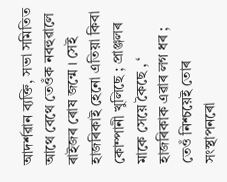আদৰ্শৱান ব্যক্তি, সভা সমিতিত আথে বেথে তেওঁক নবহুৱালে ৰাইজৰ ৰোষ জন্মে । সেই হাজৰিকাই হেনো এতিয়া কিবা কোম্পানী খুলিছে ; প্রাঞ্জলৰ মাকে সেয়ে কৈছে , ‘ হাজৰিকাক এৱাৰ লগ ধৰ ; তেওঁ নিশ্চয়েই তোৰ সংস্থাপনৰো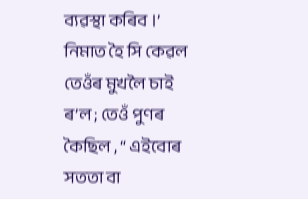ব্যৱস্থা কৰিব ।’  নিমাত হৈ সি কেৱল তেওঁৰ মুখলৈ চাই ৰ’ল ; তেওঁ পুণৰ কৈছিল , “ এইবোৰ সততা বা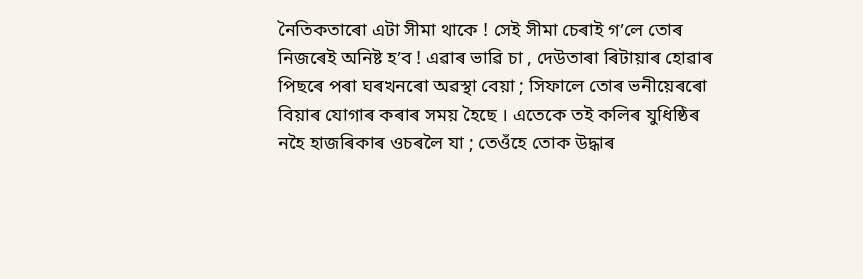নৈতিকতাৰো এটা সীমা থাকে ! সেই সীমা চেৰাই গ’লে তোৰ নিজৰেই অনিষ্ট হ’ব ! এৱাৰ ভাৱি চা , দেউতাৰা ৰিটায়াৰ হোৱাৰ পিছৰে পৰা ঘৰখনৰো অৱস্থা বেয়া ; সিফালে তোৰ ভনীয়েৰৰো বিয়াৰ যোগাৰ কৰাৰ সময় হৈছে । এতেকে তই কলিৰ যুধিষ্ঠিৰ নহৈ হাজৰিকাৰ ওচৰলৈ যা ; তেওঁহে তোক উদ্ধাৰ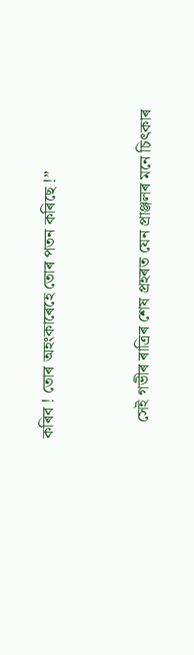কৰিব ! তোৰ অহংকাৰেহে তোৰ পতন কৰিছে !”


    সেই গভীৰ ৰাত্রিৰ শেষ প্রহৰত যেন প্রাঞ্জলৰ মনে চিৎকাৰ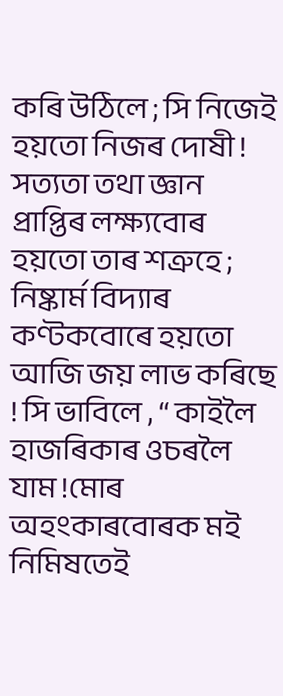কৰি উঠিলে ; সি নিজেই হয়তো নিজৰ দোষী ! সত্যতা তথা জ্ঞান প্রাপ্তিৰ লক্ষ্যবোৰ হয়তো তাৰ শত্রুহে ; নিষ্কাৰ্ম বিদ্যাৰ কণ্টকবোৰে হয়তো আজি জয় লাভ কৰিছে ! সি ভাবিলে , “ কাইলৈ হাজৰিকাৰ ওচৰলৈ যাম !মোৰ অহংকাৰবোৰক মই নিমিষতেই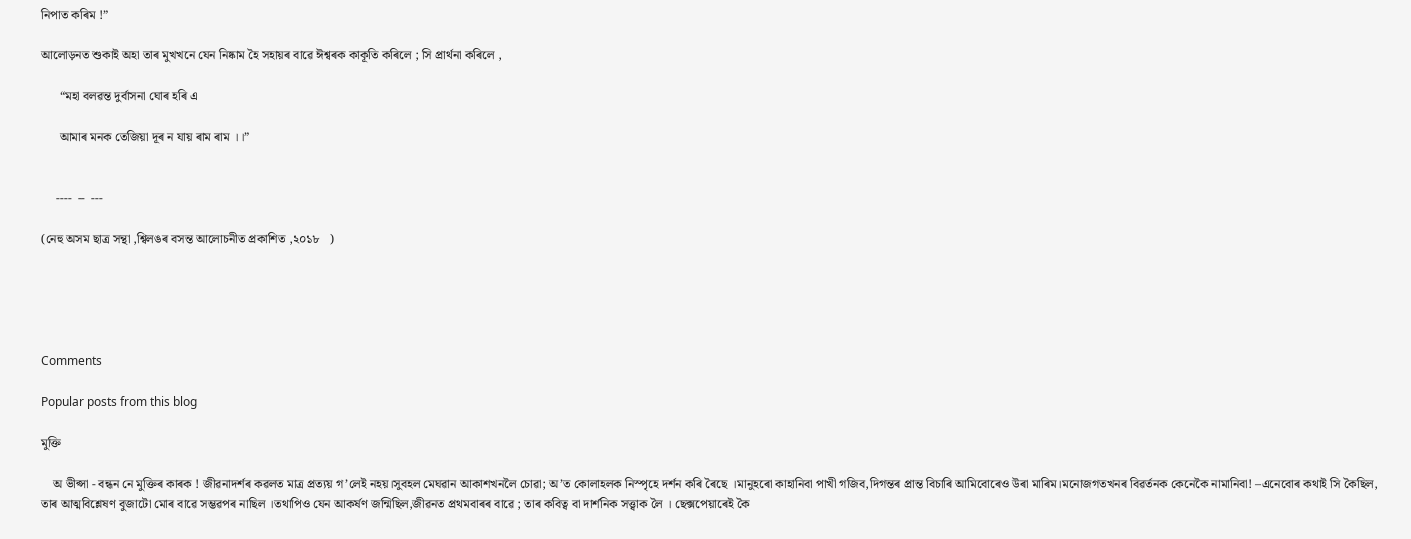নিপাত কৰিম !”

আলোড়নত শুকাই অহা তাৰ মুখখনে যেন নিষ্কাম হৈ সহায়ৰ বাৱে ঈশ্বৰক কাকূতি কৰিলে ; সি প্রাৰ্থনা কৰিলে ,

      “মহা বলৱন্ত দুৰ্বাসনা ঘোৰ হৰি এ

      আমাৰ মনক তেজিয়া দূৰ ন যায় ৰাম ৰাম ।।”


     ----  --  ---

(নেহু অসম ছাত্র সন্থা ,শ্বিলঙৰ বসন্ত আলোচনীত প্রকাশিত ,২০১৮   )





Comments

Popular posts from this blog

মুক্তি

    অ ভীপ্সা - বন্ধন নে মুক্তিৰ কাৰক ! জীৱনাদৰ্শৰ কৱলত মাত্র প্রত্যয় গ’লেই নহয়।সুবহল মেঘৱান আকাশখনলৈ চোৱা; অ’ত কোলাহলক নিস্পৃহে দৰ্শন কৰি ৰৈছে ।মানুহৰো কাহানিবা পাখী গজিব,দিগন্তৰ প্রান্ত বিচাৰি আমিবোৰেও উৰা মাৰিম।মনোজগতখনৰ বিৱৰ্তনক কেনেকৈ নামানিবা! –এনেবোৰ কথাই সি কৈছিল, তাৰ আত্মবিশ্লেষণ বুজাটো মোৰ বাৱে সম্ভৱপৰ নাছিল ।তথাপিও যেন আকৰ্ষণ জন্মিছিল,জীৱনত প্রথমবাৰৰ বাৱে ; তাৰ কবিত্ব বা দাৰ্শনিক সত্ত্বাক লৈ । ছেক্সপেয়াৰেই কৈ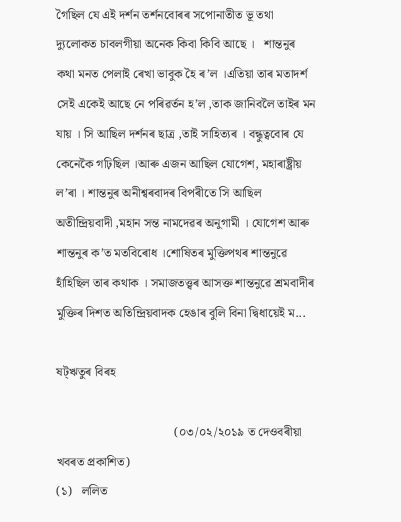গৈছিল যে এই দৰ্শন তৰ্শনবোৰৰ সপোনাতীত ভূ তথা দ্যুলোকত চাবলগীয়া অনেক কিবা কিবি আছে ।   শান্তনুৰ কথা মনত পেলাই ৰেখা ভাবুক হৈ ৰ’ল ।এতিয়া তাৰ মতাদৰ্শ সেই একেই আছে নে পৰিৱৰ্তন হ’ল ,তাক জানিবলৈ তাইৰ মন যায় । সি আছিল দৰ্শনৰ ছাত্র ,তাই সাহিত্যৰ । বন্ধুত্ববোৰ যে কেনেকৈ গঢ়িছিল ।আৰু এজন আছিল যোগেশ, মহাৰাষ্ট্রীয় ল’ৰা । শান্তনুৰ অনীশ্বৰবাদৰ বিপৰীতে সি আছিল অতীন্দ্রিয়বাদী ,মহান সন্ত নামদেৱৰ অনুগামী । যোগেশ আৰু শান্তনুৰ ক’ত মতবিৰোধ ।শোষিতৰ মুক্তিপথৰ শান্তনুৱে হাঁহিছিল তাৰ কথাক । সমাজতত্ত্বৰ আসক্ত শান্তনুৱে শ্রমবাদীৰ মুক্তিৰ দিশত অতিন্দ্রিয়বাদক হেঙাৰ বুলি বিনা দ্বিধায়েই ম...

ষট্ঋতুৰ বিৰহ

                                      (০৩/০২/২০১৯ ত দেওবৰীয়া খবৰত প্রকাশিত)                                                                                                                 (১)   ললিত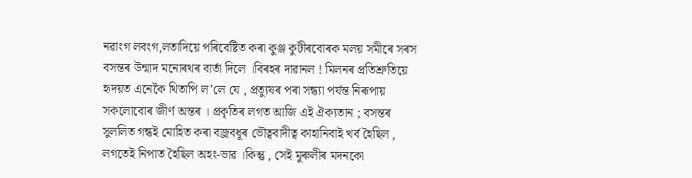নৱাংগ লবংগ,লতাদিয়ে পৰিবেষ্টিত কৰা কুঞ্জ কুটীৰবোৰক মলয় সমীৰে সৰস বসন্তৰ উন্মাদ মনোৰথৰ বাৰ্তা দিলে ।বিৰহৰ দাৱানল ! মিলনৰ প্রতিশ্রুতিয়ে হৃদয়ত এনেকৈ থিতাপি ল’লে যে , প্রত্যুষৰ পৰা সন্ধ্যা পৰ্যন্ত নিৰূপায় সকলোবোৰ জীৰ্ণ অন্তৰ । প্রকৃতিৰ লগত আজি এই ঐক্যতান ; বসন্তৰ সুললিত গন্ধই মোহিত কৰা বজ্রবধূৰ ভৌত্ববাদীত্ব কাহানিবাই খৰ্ব হৈছিল , লগতেই নিপাত হৈছিল অহং-ভাৱ ।কিন্তু , সেই মুৰুলীৰ মদনকো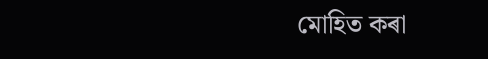মোহিত কৰা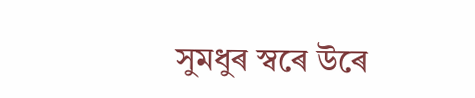সুমধুৰ স্বৰে উৰে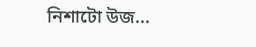নিশাটো উজ...